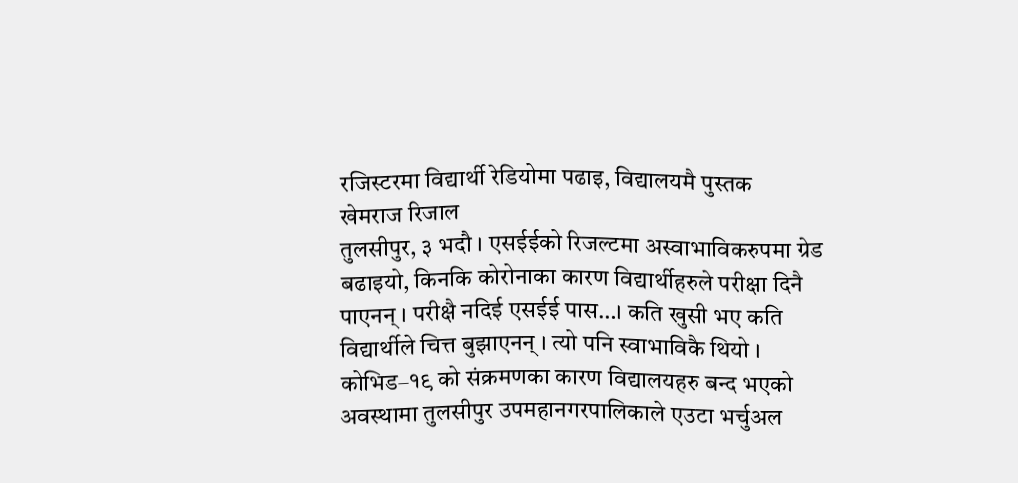रजिस्टरमा विद्यार्थी रेडियोमा पढाइ, विद्यालयमै पुस्तक
खेमराज रिजाल
तुलसीपुर, ३ भदौ । एसईईको रिजल्टमा अस्वाभाविकरुपमा ग्रेड बढाइयो, किनकि कोरोनाका कारण विद्यार्थीहरुले परीक्षा दिनै पाएनन् । परीक्षै नदिई एसईई पास…। कति खुसी भए कति विद्यार्थीले चित्त बुझाएनन् । त्यो पनि स्वाभाविकै थियो ।
कोभिड–१९ को संक्रमणका कारण विद्यालयहरु बन्द भएको अवस्थामा तुलसीपुर उपमहानगरपालिकाले एउटा भर्चुअल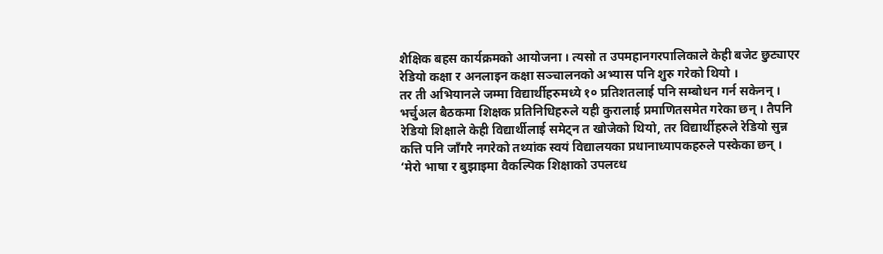शैक्षिक बहस कार्यक्रमको आयोजना । त्यसो त उपमहानगरपालिकाले केही बजेट छुट्याएर रेडियो कक्षा र अनलाइन कक्षा सञ्चालनको अभ्यास पनि शुरु गरेको थियो ।
तर ती अभियानले जम्मा विद्यार्थीहरुमध्ये १० प्रतिशतलाई पनि सम्बोधन गर्न सकेनन् । भर्चुअल बैठकमा शिक्षक प्रतिनिधिहरुले यही कुरालाई प्रमाणितसमेत गरेका छन् । तैपनि रेडियो शिक्षाले केही विद्यार्थीलाई समेट्न त खोजेको थियो, तर विद्यार्थीहरुले रेडियो सुन्न कत्ति पनि जाँगरै नगरेको तथ्यांक स्वयं विद्यालयका प्रधानाध्यापकहरुले पस्केका छन् ।
‘मेरो भाषा र बुझाइमा वैकल्पिक शिक्षाको उपलव्ध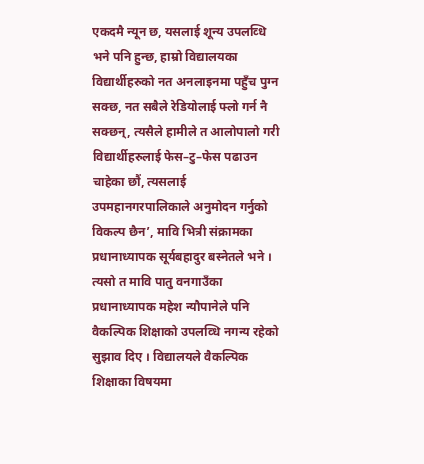एकदमै न्यून छ, यसलाई शून्य उपलव्धि भने पनि हुन्छ, हाम्रो विद्यालयका विद्यार्थीहरुको नत अनलाइनमा पहुँच पुग्न सक्छ, नत सबैले रेडियोलाई फ्लो गर्न नै सक्छन्, त्यसैले हामीले त आलोपालो गरी विद्यार्थीहरुलाई फेस–टु–फेस पढाउन चाहेका छौं, त्यसलाई उपमहानगरपालिकाले अनुमोदन गर्नुको विकल्प छैन’, मावि भित्री संक्रामका प्रधानाध्यापक सूर्यबहादुर बस्नेतले भने ।
त्यसो त मावि पातु वनगाउँका प्रधानाध्यापक महेश न्यौपानेले पनि वैकल्पिक शिक्षाको उपलव्धि नगन्य रहेको सुझाव दिए । विद्यालयले वैकल्पिक शिक्षाका विषयमा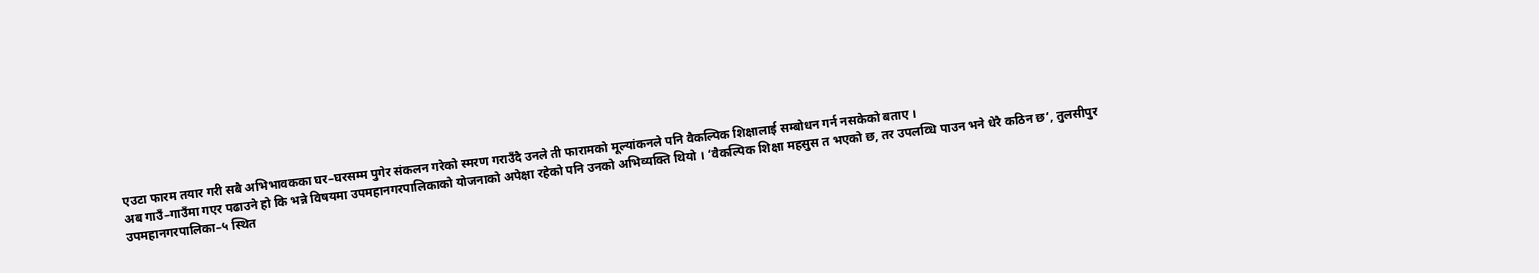एउटा फारम तयार गरी सबै अभिभावकका घर–घरसम्म पुगेर संकलन गरेको स्मरण गराउँदै उनले ती फारामको मूल्यांकनले पनि वैकल्पिक शिक्षालाई सम्बोधन गर्न नसकेको बताए ।
अब गाउँ–गाउँमा गएर पढाउने हो कि भन्ने विषयमा उपमहानगरपालिकाको योजनाको अपेक्षा रहेको पनि उनको अभिव्यक्ति थियो । ‘वैकल्पिक शिक्षा महसुस त भएको छ, तर उपलव्धि पाउन भने धेरै कठिन छ’, तुलसीपुर उपमहानगरपालिका–५ स्थित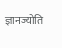ज्ञानज्योति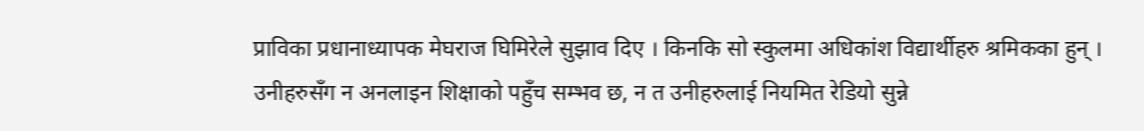प्राविका प्रधानाध्यापक मेघराज घिमिरेले सुझाव दिए । किनकि सो स्कुलमा अधिकांश विद्यार्थीहरु श्रमिकका हुन् । उनीहरुसँग न अनलाइन शिक्षाको पहुँच सम्भव छ, न त उनीहरुलाई नियमित रेडियो सुन्ने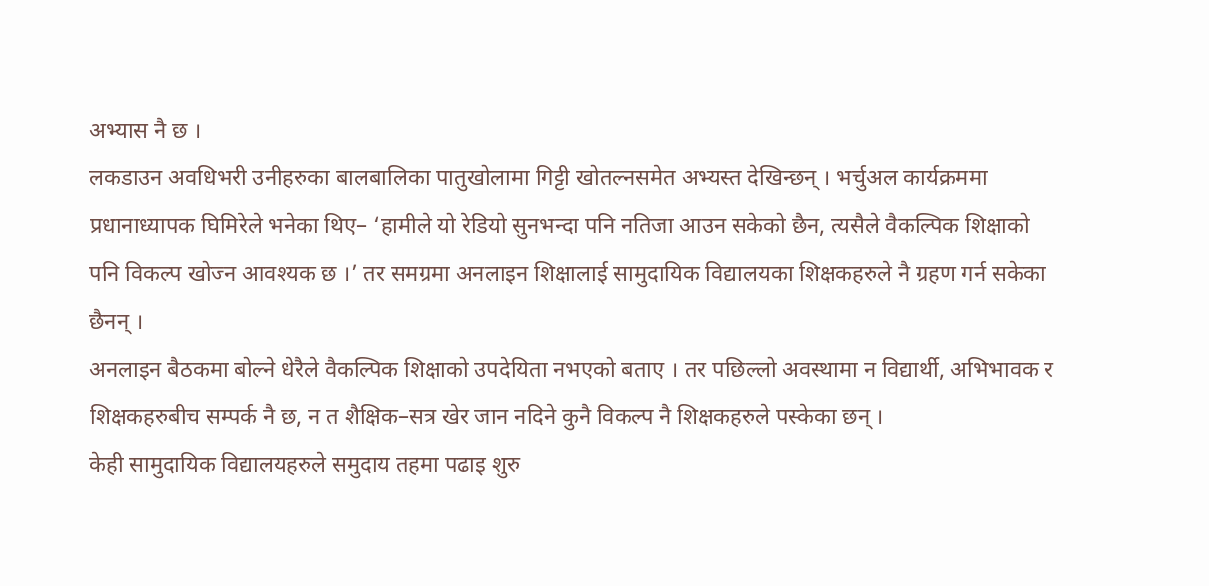अभ्यास नै छ ।
लकडाउन अवधिभरी उनीहरुका बालबालिका पातुखोलामा गिट्टी खोतल्नसमेत अभ्यस्त देखिन्छन् । भर्चुअल कार्यक्रममा प्रधानाध्यापक घिमिरेले भनेका थिए– ‘हामीले यो रेडियो सुनभन्दा पनि नतिजा आउन सकेको छैन, त्यसैले वैकल्पिक शिक्षाको पनि विकल्प खोज्न आवश्यक छ ।’ तर समग्रमा अनलाइन शिक्षालाई सामुदायिक विद्यालयका शिक्षकहरुले नै ग्रहण गर्न सकेका छैनन् ।
अनलाइन बैठकमा बोल्ने धेरैले वैकल्पिक शिक्षाको उपदेयिता नभएको बताए । तर पछिल्लो अवस्थामा न विद्यार्थी, अभिभावक र शिक्षकहरुबीच सम्पर्क नै छ, न त शैक्षिक–सत्र खेर जान नदिने कुनै विकल्प नै शिक्षकहरुले पस्केका छन् ।
केही सामुदायिक विद्यालयहरुले समुदाय तहमा पढाइ शुरु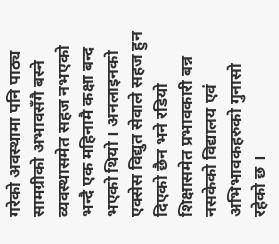गरेको अवस्थामा पनि पाठ्य सामग्रीको अभावसँगै बस्ने व्यवस्थासमेत सहज नभएको भन्दै एक महिनामै कक्षा बन्द भएको थियो । अनलाइनको एक्सेस विद्युत सेवाले सहज हुन दिएको छैन भने रडियो शिक्षासमेत प्रभावकारी बन्न नसकेको विद्यालय एवं अभिभावकहरुको गुनासो रहेको छ ।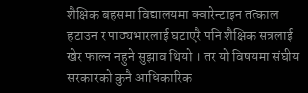शैक्षिक बहसमा विद्यालयमा क्वारेन्टाइन तत्काल हटाउन र पाठ्यभारलाई घटाएरै पनि शैक्षिक सत्रलाई खेर फाल्न नहुने सुझाव थियो । तर यो विषयमा संघीय सरकारको कुनै आधिकारिक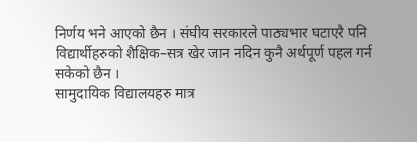निर्णय भने आएको छैन । संघीय सरकारले पाठ्यभार घटाएरै पनि विद्यार्थीहरुको शैक्षिक–सत्र खेर जान नदिन कुनै अर्थपूर्ण पहल गर्न सकेको छैन ।
सामुदायिक विद्यालयहरु मात्र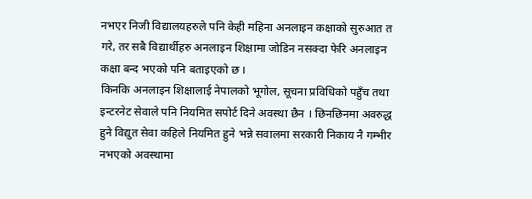नभएर निजी विद्यालयहरुले पनि केही महिना अनलाइन कक्षाको सुरुआत त गरे, तर सबै विद्यार्थीहरु अनलाइन शिक्षामा जोडिन नसक्दा फेरि अनलाइन कक्षा बन्द भएको पनि बताइएको छ ।
किनकि अनलाइन शिक्षालाई नेपालको भूगोल, सूचना प्रविधिको पहुँच तथा इन्टरनेट सेवाले पनि नियमित सपोर्ट दिने अवस्था छैन । छिनछिनमा अवरुद्ध हुने विद्युत सेवा कहिले नियमित हुने भन्ने सवालमा सरकारी निकाय नै गम्भीर नभएको अवस्थामा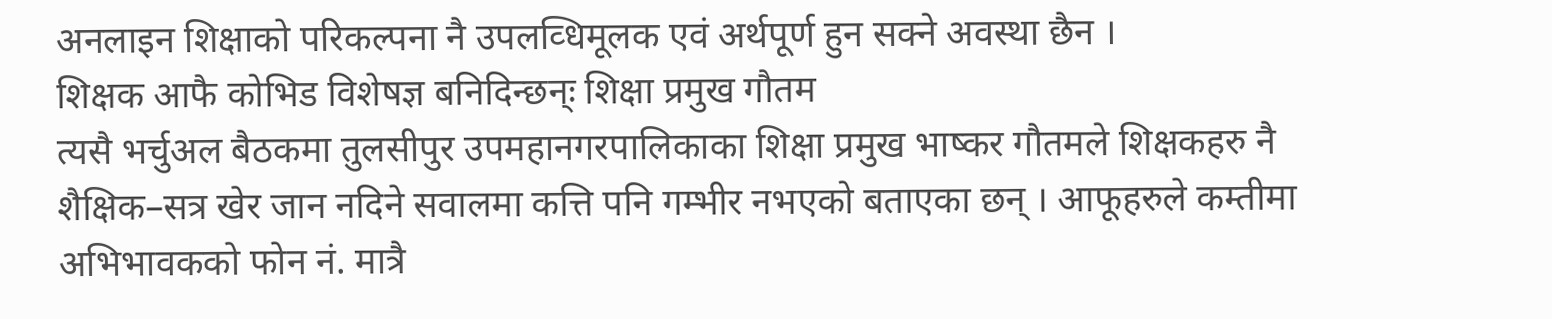अनलाइन शिक्षाको परिकल्पना नै उपलव्धिमूलक एवं अर्थपूर्ण हुन सक्ने अवस्था छैन ।
शिक्षक आफै कोभिड विशेषज्ञ बनिदिन्छन्ः शिक्षा प्रमुख गौतम
त्यसै भर्चुअल बैठकमा तुलसीपुर उपमहानगरपालिकाका शिक्षा प्रमुख भाष्कर गौतमले शिक्षकहरु नै शैक्षिक–सत्र खेर जान नदिने सवालमा कत्ति पनि गम्भीर नभएको बताएका छन् । आफूहरुले कम्तीमा अभिभावकको फोन नं. मात्रै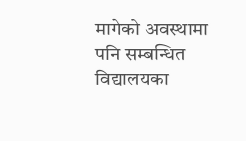मागेको अवस्थामा पनि सम्बन्धित विद्यालयका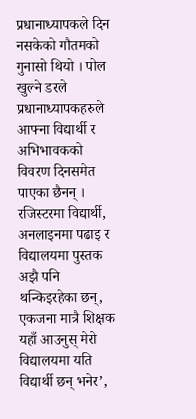प्रधानाध्यापकले दिन नसकेको गौतमको गुनासो थियो । पोल खुल्ने डरले प्रधानाध्यापकहरुले आफ्ना विद्यार्थी र अभिभावकको विवरण दिनसमेत पाएका छैनन् ।
रजिस्टरमा विद्यार्थी, अनलाइनमा पढाइ र विद्यालयमा पुस्तक अझै पनि थन्किइरहेका छन्, एकजना मात्रै शिक्षक यहाँ आउनुस् मेरो विद्यालयमा यति विद्यार्थी छन् भनेर’,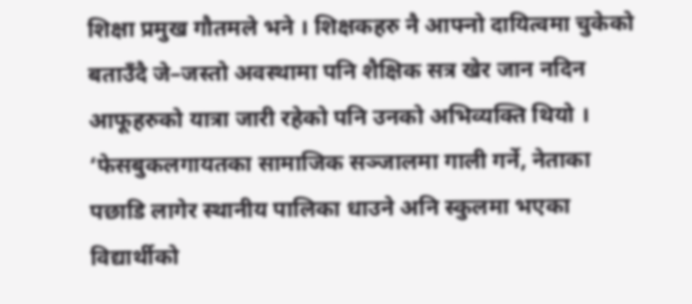शिक्षा प्रमुख गौतमले भने । शिक्षकहरु नै आफ्नो दायित्वमा चुकेको बताउँदै जे–जस्तो अवस्थामा पनि शैक्षिक सत्र खेर जान नदिन आफूहरुको यात्रा जारी रहेको पनि उनको अभिव्यक्ति थियो ।
‘फेसबुकलगायतका सामाजिक सञ्जालमा गाली गर्ने, नेताका पछाडि लागेर स्थानीय पालिका धाउने अनि स्कुलमा भएका विद्यार्थीको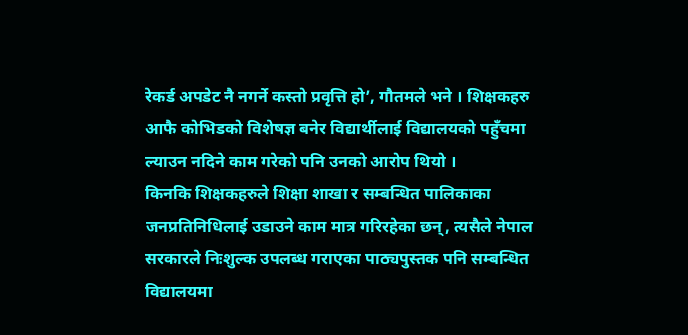रेकर्ड अपडेट नै नगर्ने कस्तो प्रवृत्ति हो’, गौतमले भने । शिक्षकहरु आफै कोभिडको विशेषज्ञ बनेर विद्यार्थीलाई विद्यालयको पहुँचमा ल्याउन नदिने काम गरेको पनि उनको आरोप थियो ।
किनकि शिक्षकहरुले शिक्षा शाखा र सम्बन्धित पालिकाका जनप्रतिनिधिलाई उडाउने काम मात्र गरिरहेका छन्, त्यसैले नेपाल सरकारले निःशुल्क उपलब्ध गराएका पाठ्यपुस्तक पनि सम्बन्धित विद्यालयमा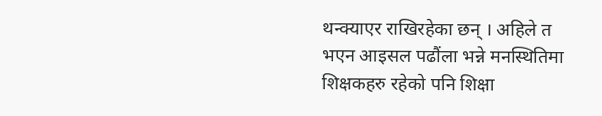थन्क्याएर राखिरहेका छन् । अहिले त भएन आइसल पढौंला भन्ने मनस्थितिमा शिक्षकहरु रहेको पनि शिक्षा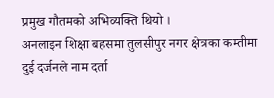प्रमुख गौतमको अभिव्यक्ति थियो ।
अनलाइन शिक्षा बहसमा तुलसीपुर नगर क्षेत्रका कम्तीमा दुई दर्जनले नाम दर्ता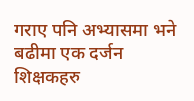गराए पनि अभ्यासमा भने बढीमा एक दर्जन शिक्षकहरु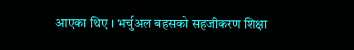आएका थिए । भर्चुअल बहसको सहजीकरण शिक्षा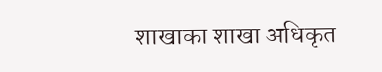शाखाका शाखा अधिकृत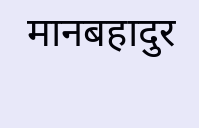मानबहादुर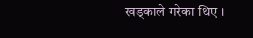खड्काले गरेका थिए ।